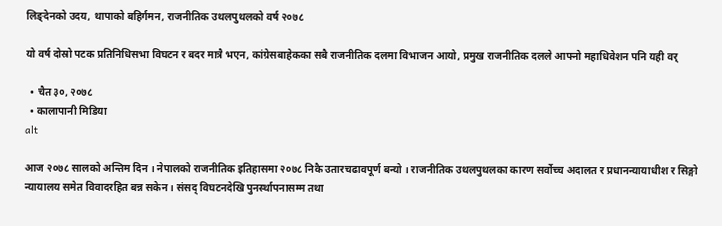लिङ्देनको उदय, थापाको बहिर्गमन, राजनीतिक उथलपुथलको वर्ष २०७८

यो वर्ष दोस्रो पटक प्रतिनिधिसभा विघटन र बदर मात्रै भएन, कांग्रेसबाहेकका सबै राजनीतिक दलमा विभाजन आयो, प्रमुख राजनीतिक दलले आफ्नो महाधिवेशन पनि यही वर्

  • चैत ३०, २०७८
  • कालापानी मिडिया
alt

आज २०७८ सालको अन्तिम दिन । नेपालको राजनीतिक इतिहासमा २०७८ निकै उतारचढावपूर्ण बन्यो । राजनीतिक उथलपुथलका कारण सर्वोच्च अदालत र प्रधानन्यायाधीश र सिङ्गो न्यायालय समेत विवादरहित बन्न सकेन । संसद् विघटनदेखि पुनर्स्थापनासम्म तथा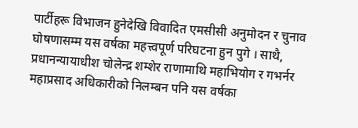पार्टीहरू विभाजन हुनेदेखि विवादित एमसीसी अनुमोदन र चुनाव घोषणासम्म यस वर्षका महत्त्वपूर्ण परिघटना हुन पुगे । साथै, प्रधानन्यायाधीश चोलेन्द्र शम्शेर राणामाथि महाभियोग र गभर्नर महाप्रसाद अधिकारीको निलम्बन पनि यस वर्षका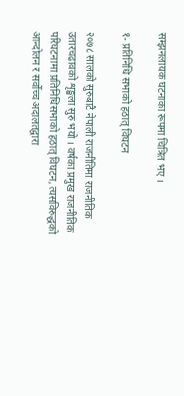सम्झनलायक घटनाका रूपमा चित्रित भए ।

१- प्रतिनिधि सभाको हठात् विघटन

२०७८ सालको सुरुबाटै नेपाली राजनीतिमा राजनीतिक उतारचढावको शृङ्खला सुरु भयो । वर्षका प्रमुख राजनीतिक परिघटनामा प्रतिनिधिसभाको हठात् विघटन, त्यसविरुद्धको आन्दोलन र सर्वोच्च अदालतद्वारा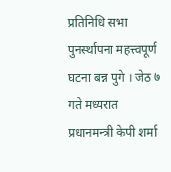प्रतिनिधि सभा पुनर्स्थापना महत्त्वपूर्ण घटना बन्न पुगे । जेठ ७ गते मध्यरात प्रधानमन्त्री केपी शर्मा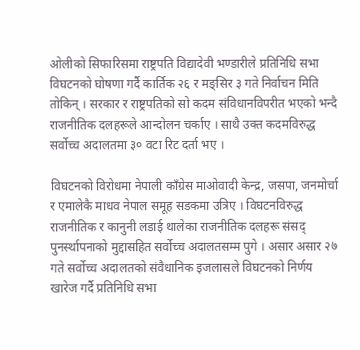ओलीको सिफारिसमा राष्ट्रपति विद्यादेवी भण्डारीले प्रतिनिधि सभा विघटनको घोषणा गर्दै कार्तिक २६ र मङ्सिर ३ गते निर्वाचन मिति तोकिन् । सरकार र राष्ट्रपतिको सो कदम संविधानविपरीत भएको भन्दै राजनीतिक दलहरूले आन्दोलन चर्काए । साथै उक्त कदमविरुद्ध सर्वोच्च अदालतमा ३० वटा रिट दर्ता भए ।

विघटनको विरोधमा नेपाली काँग्रेस माओवादी केन्द्र, जसपा, जनमोर्चा र एमालेकै माधव नेपाल समूह सडकमा उत्रिए । विघटनविरुद्ध राजनीतिक र कानुनी लडाई थालेका राजनीतिक दलहरू संसद् पुनर्स्थापनाको मुद्दासहित सर्वोच्च अदालतसम्म पुगे । असार असार २७ गते सर्वोच्च अदालतको संवैधानिक इजलासले विघटनको निर्णय खारेज गर्दै प्रतिनिधि सभा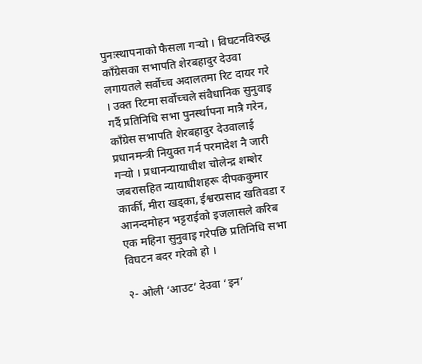पुनःस्थापनाको फैसला गर्‍यो । विघटनविरुद्ध काँग्रेसका सभापति शेरबहादुर देउवा लगायतले सर्वोच्च अदालतमा रिट दायर गरे । उक्त रिटमा सर्वोच्चले संवैधानिक सुनुवाइ गर्दै प्रतिनिधि सभा पुनर्स्थापना मात्रै गरेन, काँग्रेस सभापति शेरबहादुर देउवालाई प्रधानमन्त्री नियुक्त गर्न परमादेश नै जारी गर्‍यो । प्रधानन्यायाधीश चोलेन्द्र शम्शेर जबरासहित न्यायाधीशहरू दीपककुमार कार्की, मीरा खड्का, ईश्वरप्रसाद खतिवडा र आनन्दमोहन भट्टराईको इजलासले करिब एक महिना सुनुवाइ गरेपछि प्रतिनिधि सभा विघटन बदर गरेको हो ।

२- ओली ‘आउट’ देउवा ‘इन’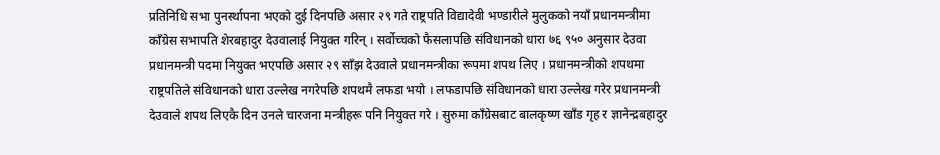प्रतिनिधि सभा पुनर्स्थापना भएको दुई दिनपछि असार २९ गते राष्ट्रपति विद्यादेवी भण्डारीले मुलुकको नयाँ प्रधानमन्त्रीमा काँग्रेस सभापति शेरबहादुर देउवालाई नियुक्त गरिन् । सर्वोच्चको फैसलापछि संविधानको धारा ७६ ९५० अनुसार देउवा प्रधानमन्त्री पदमा नियुक्त भएपछि असार २९ साँझ देउवाले प्रधानमन्त्रीका रूपमा शपथ लिए । प्रधानमन्त्रीको शपथमा राष्ट्रपतिले संविधानको धारा उल्लेख नगरेपछि शपथमै लफडा भयो । लफडापछि संविधानको धारा उल्लेख गरेर प्रधानमन्त्री देउवाले शपथ लिएकै दिन उनले चारजना मन्त्रीहरू पनि नियुक्त गरे । सुरुमा काँग्रेसबाट बालकृष्ण खाँड गृह र ज्ञानेन्द्रबहादुर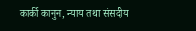कार्की कानुन, न्याय तथा संसदीय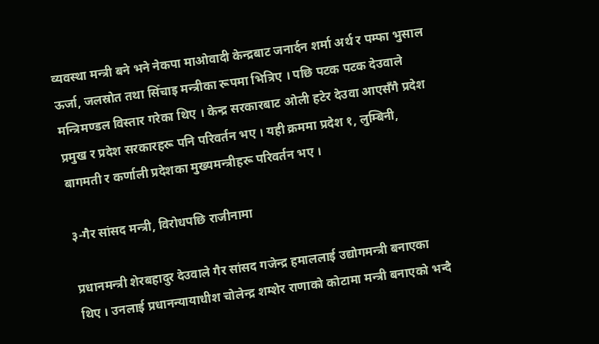व्यवस्था मन्त्री बने भने नेकपा माओवादी केन्द्रबाट जनार्दन शर्मा अर्थ र पम्फा भुसाल ऊर्जा, जलस्रोत तथा सिँचाइ मन्त्रीका रूपमा भित्रिए । पछि पटक पटक देउवाले मन्त्रिमण्डल विस्तार गरेका थिए । केन्द्र सरकारबाट ओली हटेर देउवा आएसँगै प्रदेश प्रमुख र प्रदेश सरकारहरू पनि परिवर्तन भए । यही क्रममा प्रदेश १, लुम्बिनी, बागमती र कर्णाली प्रदेशका मुख्यमन्त्रीहरू परिवर्तन भए ।

३-गैर सांसद मन्त्री, विरोधपछि राजीनामा

प्रधानमन्त्री शेरबहादुर देउवाले गैर सांसद गजेन्द्र हमाललाई उद्योगमन्त्री बनाएका थिए । उनलाई प्रधानन्यायाधीश चोलेन्द्र शम्शेर राणाको कोटामा मन्त्री बनाएको भन्दै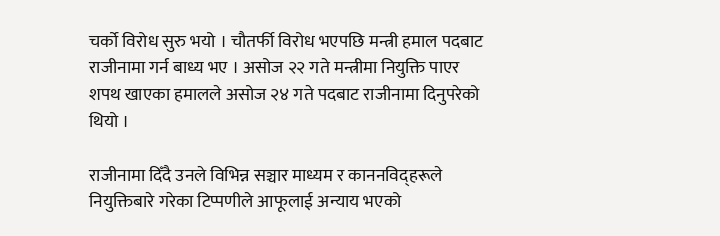चर्को विरोध सुरु भयो । चौतर्फी विरोध भएपछि मन्त्री हमाल पदबाट राजीनामा गर्न बाध्य भए । असोज २२ गते मन्त्रीमा नियुक्ति पाएर शपथ खाएका हमालले असोज २४ गते पदबाट राजीनामा दिनुपरेको थियो ।

राजीनामा दिँदै उनले विभिन्न सञ्चार माध्यम र काननविद्हरूले नियुक्तिबारे गरेका टिप्पणीले आफूलाई अन्याय भएको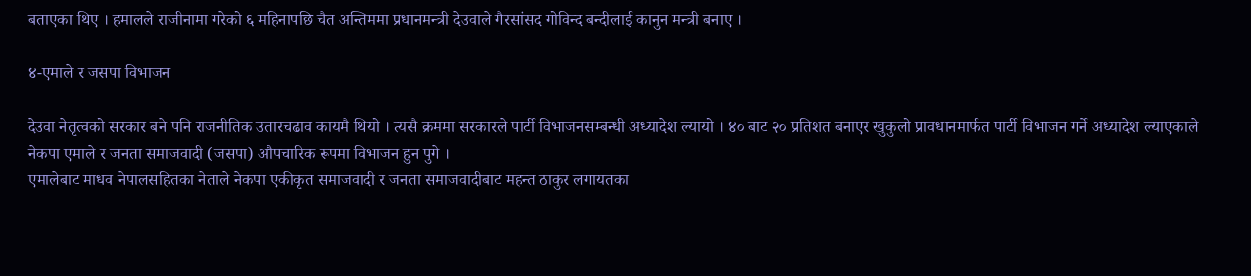बताएका थिए । हमालले राजीनामा गरेको ६ महिनापछि चैत अन्तिममा प्रधानमन्त्री देउवाले गैरसांसद गोविन्द बन्दीलाई कानुन मन्त्री बनाए ।

४-एमाले र जसपा विभाजन

देउवा नेतृत्वको सरकार बने पनि राजनीतिक उतारचढाव कायमै थियो । त्यसै क्रममा सरकारले पार्टी विभाजनसम्बन्धी अध्यादेश ल्यायो । ४० बाट २० प्रतिशत बनाएर खुकुलो प्रावधानमार्फत पार्टी विभाजन गर्ने अध्यादेश ल्याएकाले नेकपा एमाले र जनता समाजवादी (जसपा) औपचारिक रूपमा विभाजन हुन पुगे ।
एमालेबाट माधव नेपालसहितका नेताले नेकपा एकीकृत समाजवादी र जनता समाजवादीबाट महन्त ठाकुर लगायतका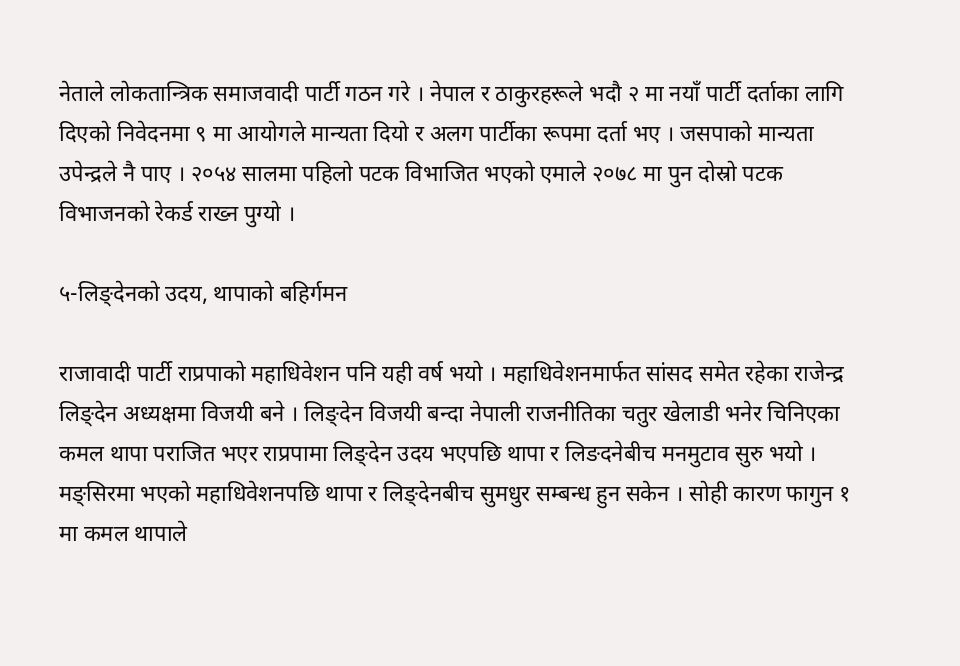नेताले लोकतान्त्रिक समाजवादी पार्टी गठन गरे । नेपाल र ठाकुरहरूले भदौ २ मा नयाँ पार्टी दर्ताका लागि दिएको निवेदनमा ९ मा आयोगले मान्यता दियो र अलग पार्टीका रूपमा दर्ता भए । जसपाको मान्यता उपेन्द्रले नै पाए । २०५४ सालमा पहिलो पटक विभाजित भएको एमाले २०७८ मा पुन दोस्रो पटक विभाजनको रेकर्ड राख्न पुग्यो ।

५-लिङ्देनको उदय, थापाको बहिर्गमन

राजावादी पार्टी राप्रपाको महाधिवेशन पनि यही वर्ष भयो । महाधिवेशनमार्फत सांसद समेत रहेका राजेन्द्र लिङ्देन अध्यक्षमा विजयी बने । लिङ्देन विजयी बन्दा नेपाली राजनीतिका चतुर खेलाडी भनेर चिनिएका कमल थापा पराजित भएर राप्रपामा लिङ्देन उदय भएपछि थापा र लिङदनेबीच मनमुटाव सुरु भयो । मङ्सिरमा भएको महाधिवेशनपछि थापा र लिङ्देनबीच सुमधुर सम्बन्ध हुन सकेन । सोही कारण फागुन १ मा कमल थापाले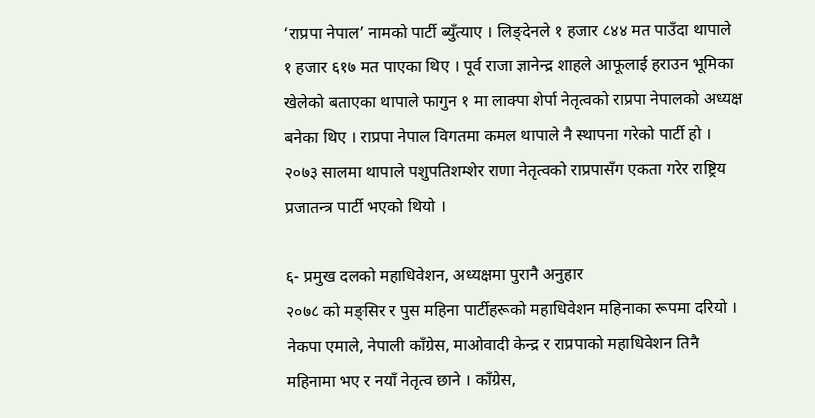‘राप्रपा नेपाल’ नामको पार्टी ब्युँत्याए । लिङ्देनले १ हजार ८४४ मत पाउँदा थापाले १ हजार ६१७ मत पाएका थिए । पूर्व राजा ज्ञानेन्द्र शाहले आफूलाई हराउन भूमिका खेलेको बताएका थापाले फागुन १ मा लाक्पा शेर्पा नेतृत्वको राप्रपा नेपालको अध्यक्ष बनेका थिए । राप्रपा नेपाल विगतमा कमल थापाले नै स्थापना गरेको पार्टी हो । २०७३ सालमा थापाले पशुपतिशम्शेर राणा नेतृत्वको राप्रपासँग एकता गरेर राष्ट्रिय प्रजातन्त्र पार्टी भएको थियो ।

६- प्रमुख दलको महाधिवेशन, अध्यक्षमा पुरानै अनुहार
२०७८ को मङ्सिर र पुस महिना पार्टीहरूको महाधिवेशन महिनाका रूपमा दरियो । नेकपा एमाले, नेपाली काँग्रेस, माओवादी केन्द्र र राप्रपाको महाधिवेशन तिनै महिनामा भए र नयाँ नेतृत्व छाने । काँग्रेस,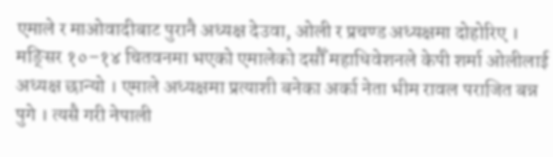एमाले र माओवादीबाट पुरानै अध्यक्ष देउवा, ओली र प्रचण्ड अध्यक्षमा दोहोरिए । मङ्सिर १०–१४ चितवनमा भएको एमालेको दसौँ महाधिवेशनले केपी शर्मा ओलीलाई अध्यक्ष छान्यो । एमाले अध्यक्षमा प्रत्याशी बनेका अर्का नेता भीम रावल पराजित बन्न पुगे । त्यसै गरी नेपाली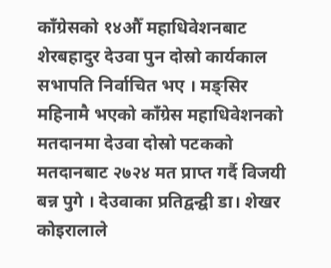काँग्रेसको १४औँ महाधिवेशनबाट शेरबहादुर देउवा पुन दोस्रो कार्यकाल सभापति निर्वाचित भए । मङ्सिर महिनामै भएको काँग्रेस महाधिवेशनको मतदानमा देउवा दोस्रो पटकको मतदानबाट २७२४ मत प्राप्त गर्दै विजयी बन्न पुगे । देउवाका प्रतिद्वन्द्वी डा। शेखर कोइरालाले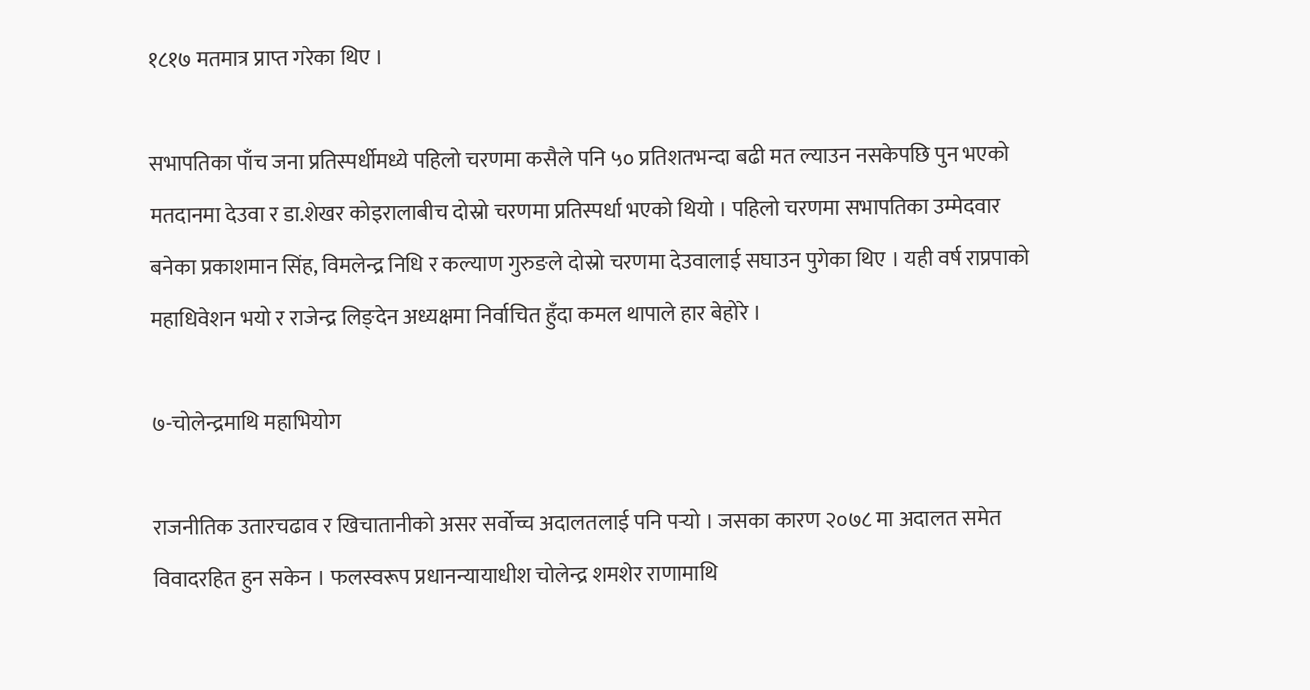१८१७ मतमात्र प्राप्त गरेका थिए ।

सभापतिका पाँच जना प्रतिस्पर्धीमध्ये पहिलो चरणमा कसैले पनि ५० प्रतिशतभन्दा बढी मत ल्याउन नसकेपछि पुन भएको मतदानमा देउवा र डा.शेखर कोइरालाबीच दोस्रो चरणमा प्रतिस्पर्धा भएको थियो । पहिलो चरणमा सभापतिका उम्मेदवार बनेका प्रकाशमान सिंह, विमलेन्द्र निधि र कल्याण गुरुङले दोस्रो चरणमा देउवालाई सघाउन पुगेका थिए । यही वर्ष राप्रपाको महाधिवेशन भयो र राजेन्द्र लिङ्देन अध्यक्षमा निर्वाचित हुँदा कमल थापाले हार बेहोरे ।

७-चोलेन्द्रमाथि महाभियोग

राजनीतिक उतारचढाव र खिचातानीको असर सर्वोच्च अदालतलाई पनि पर्‍यो । जसका कारण २०७८ मा अदालत समेत विवादरहित हुन सकेन । फलस्वरूप प्रधानन्यायाधीश चोलेन्द्र शमशेर राणामाथि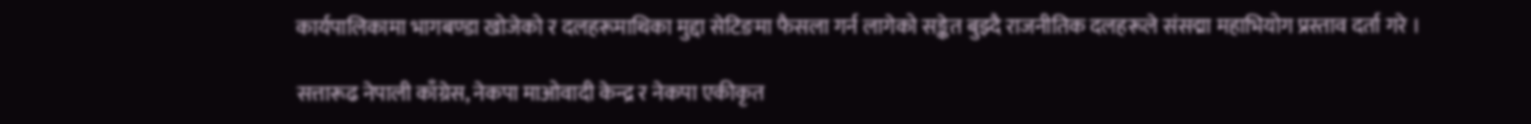कार्यपालिकामा भागबण्डा खोजेको र दलहरूमाथिका मुद्दा सेटिङमा फैसला गर्न लागेको सङ्केत बुझ्दै राजनीतिक दलहरूले संसद्मा महाभियोग प्रस्ताव दर्ता गरे ।

सत्तारूढ नेपाली काँग्रेस, नेकपा माओवादी केन्द्र र नेकपा एकीकृत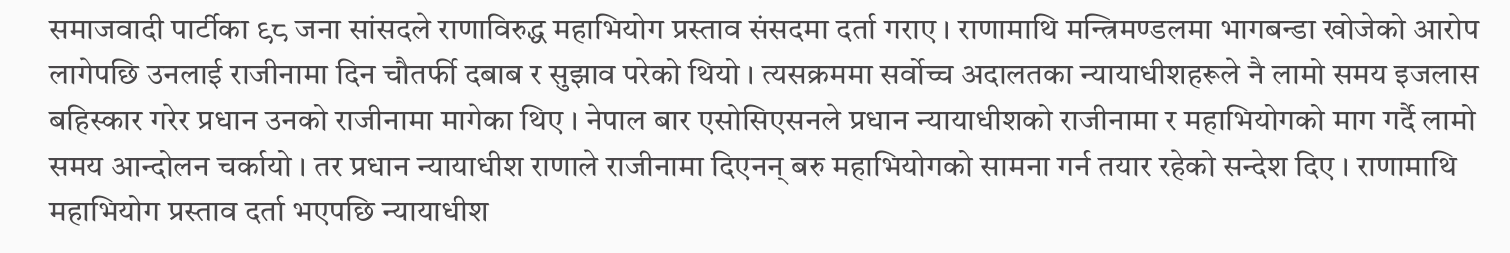समाजवादी पार्टीका ९८ जना सांसदले राणाविरुद्ध महाभियोग प्रस्ताव संसदमा दर्ता गराए । राणामाथि मन्त्रिमण्डलमा भागबन्डा खोजेको आरोप लागेपछि उनलाई राजीनामा दिन चौतर्फी दबाब र सुझाव परेको थियो । त्यसक्रममा सर्वोच्च अदालतका न्यायाधीशहरूले नै लामो समय इजलास बहिस्कार गरेर प्रधान उनको राजीनामा मागेका थिए । नेपाल बार एसोसिएसनले प्रधान न्यायाधीशको राजीनामा र महाभियोगको माग गर्दै लामो समय आन्दोलन चर्कायो । तर प्रधान न्यायाधीश राणाले राजीनामा दिएनन् बरु महाभियोगको सामना गर्न तयार रहेको सन्देश दिए । राणामाथि महाभियोग प्रस्ताव दर्ता भएपछि न्यायाधीश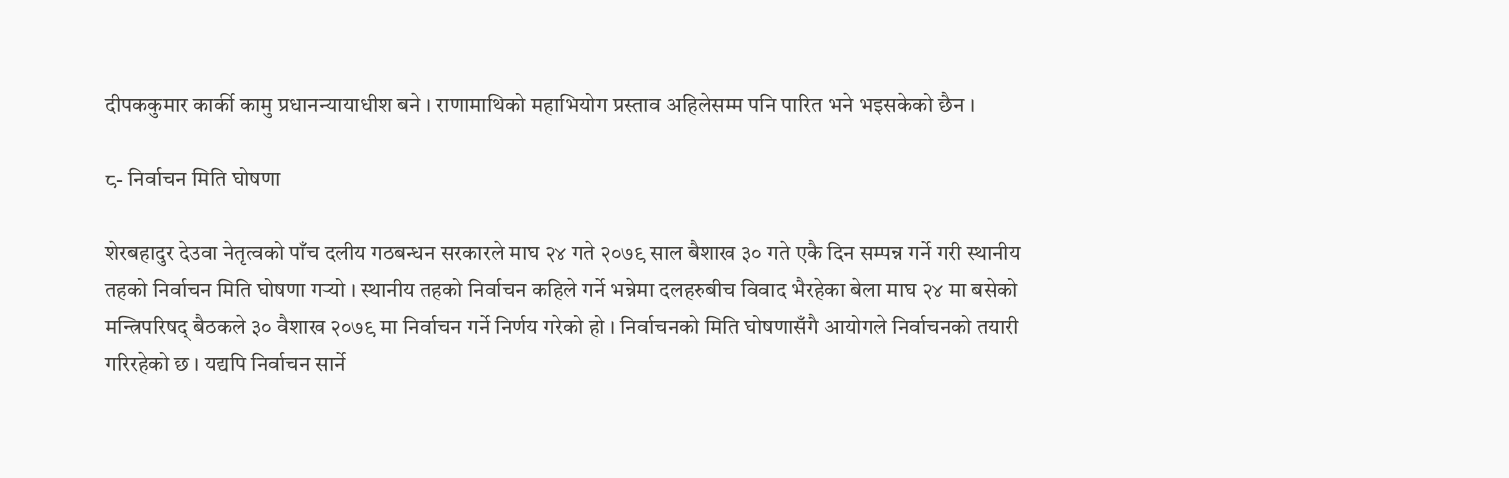दीपककुमार कार्की कामु प्रधानन्यायाधीश बने । राणामाथिको महाभियोग प्रस्ताव अहिलेसम्म पनि पारित भने भइसकेको छैन ।

८- निर्वाचन मिति घोषणा

शेरबहादुर देउवा नेतृत्वको पाँच दलीय गठबन्धन सरकारले माघ २४ गते २०७९ साल बैशाख ३० गते एकै दिन सम्पन्न गर्ने गरी स्थानीय तहको निर्वाचन मिति घोषणा गर्‍यो । स्थानीय तहको निर्वाचन कहिले गर्ने भन्नेमा दलहरुबीच विवाद भैरहेका बेला माघ २४ मा बसेको मन्त्रिपरिषद् बैठकले ३० वैशाख २०७९ मा निर्वाचन गर्ने निर्णय गरेको हो । निर्वाचनको मिति घोषणासँगै आयोगले निर्वाचनको तयारी गरिरहेको छ । यद्यपि निर्वाचन सार्ने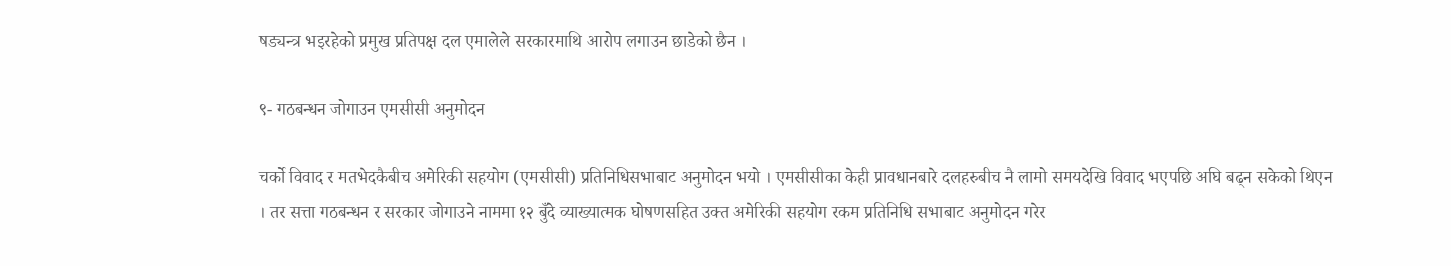षड्यन्त्र भइरहेको प्रमुख प्रतिपक्ष दल एमालेले सरकारमाथि आरोप लगाउन छाडेको छैन ।

९- गठबन्धन जोगाउन एमसीसी अनुमोदन

चर्को विवाद र मतभेदकैबीच अमेरिकी सहयोग (एमसीसी) प्रतिनिधिसभाबाट अनुमोदन भयो । एमसीसीका केही प्रावधानबारे दलहरुबीच नै लामो समयदेखि विवाद भएपछि अघि बढ्न सकेको थिएन । तर सत्ता गठबन्धन र सरकार जोगाउने नाममा १२ बुँदे व्याख्यात्मक घोषणसहित उक्त अमेरिकी सहयोग रकम प्रतिनिधि सभाबाट अनुमोदन गरेर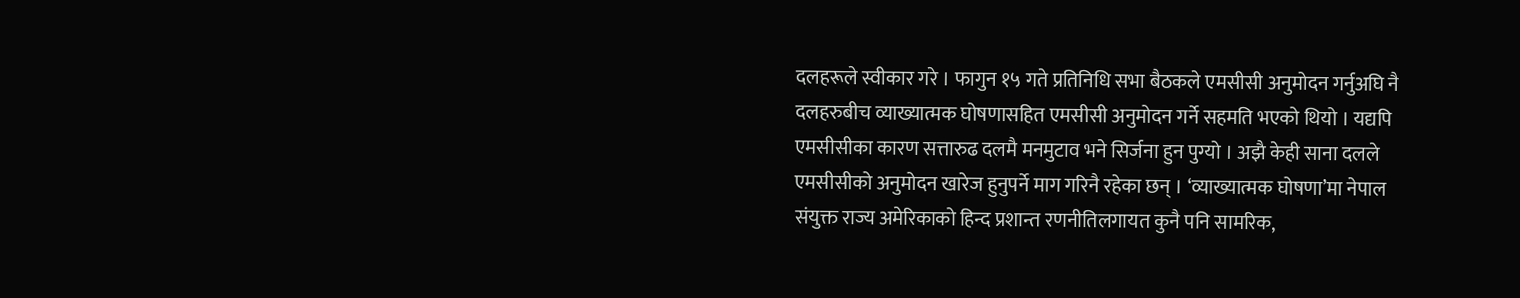दलहरूले स्वीकार गरे । फागुन १५ गते प्रतिनिधि सभा बैठकले एमसीसी अनुमोदन गर्नुअघि नै दलहरुबीच व्याख्यात्मक घोषणासहित एमसीसी अनुमोदन गर्ने सहमति भएको थियो । यद्यपि एमसीसीका कारण सत्तारुढ दलमै मनमुटाव भने सिर्जना हुन पुग्यो । अझै केही साना दलले एमसीसीको अनुमोदन खारेज हुनुपर्ने माग गरिनै रहेका छन् । ‘व्याख्यात्मक घोषणा’मा नेपाल संयुक्त राज्य अमेरिकाको हिन्द प्रशान्त रणनीतिलगायत कुनै पनि सामरिक,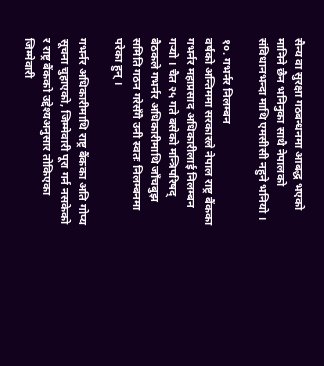सैन्य वा सुरक्षा गठबन्धनमा आबद्ध भएको मानिने छैन भनिनुका साथै नेपालको संविधानभन्दा माथि एमसीसी नहुने भनियो ।

१०. गभर्नर निलम्बन
वर्षको अन्तिममा सरकारले नेपाल राष्ट्र बैंकका गभर्नर महाप्रसाद अधिकारीलाई निलम्बन गर्‍यो । चैत २५ गते बसेको मन्त्रिपरिषद् बैठकले गभर्नर अधिकारीमाथि जाँचबुझ समिति गठन गरेसँगै उनी स्वतः निलम्बनमा परेका हुन् ।

गभर्नर अधिकारीमाथि राष्ट्र बैंकका अति गोप्य सूचना चुहाएको, जिम्मेवारी पूरा गर्न नसकेको र राष्ट्र बैंकको उद्देश्यअनुसार तोकिएका जिम्मेवारी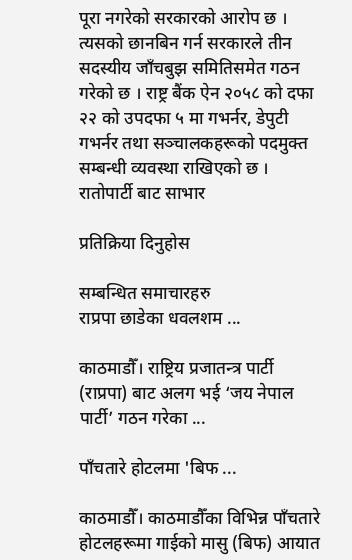पूरा नगरेको सरकारको आरोप छ । त्यसको छानबिन गर्न सरकारले तीन सदस्यीय जाँचबुझ समितिसमेत गठन गरेको छ । राष्ट्र बैंक ऐन २०५८ को दफा २२ को उपदफा ५ मा गभर्नर, डेपुटी गभर्नर तथा सञ्चालकहरूको पदमुक्त सम्बन्धी व्यवस्था राखिएको छ ।
रातोपार्टी बाट साभार

प्रतिक्रिया दिनुहोस

सम्बन्धित समाचारहरु
राप्रपा छाडेका धवलशम ...

काठमाडौँ। राष्ट्रिय प्रजातन्त्र पार्टी (राप्रपा) बाट अलग भई ‘जय नेपाल पार्टी’ गठन गरेका ...

पाँचतारे होटलमा 'बिफ ...

काठमाडौँ। काठमाडौँका विभिन्न पाँचतारे होटलहरूमा गाईको मासु (बिफ) आयात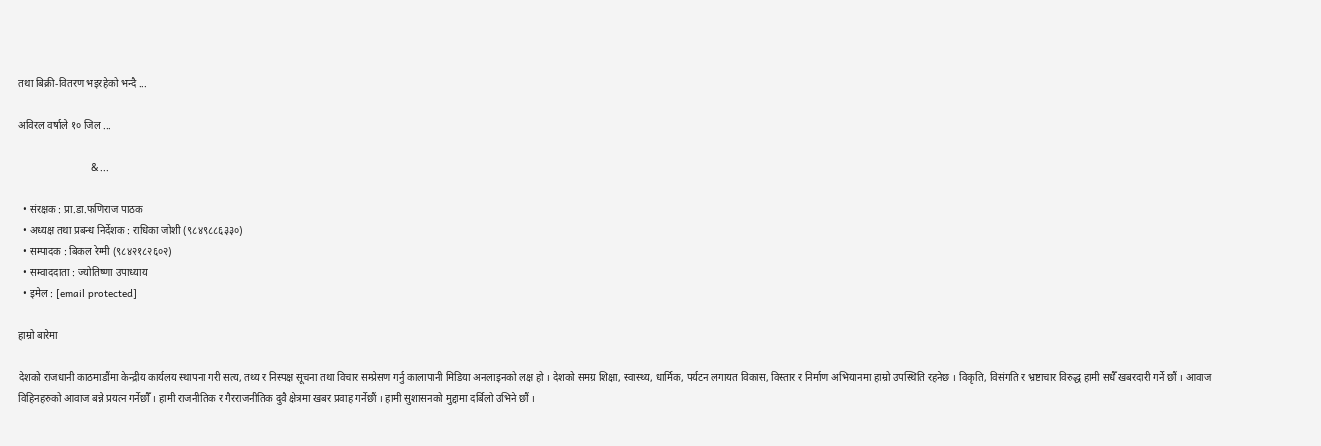तथा बिक्री-वितरण भइरहेको भन्दै ...

अविरल वर्षाले १० जिल ...

                            & ...

  • संरक्षक : प्रा.डा.फणिराज पाठक
  • अध्यक्ष तथा प्रबन्ध निर्देशक : राधिका जोशी (९८४९८८६३३०)
  • सम्पादक : बिकल रेग्मी (९८४२१८२६०२)
  • सम्वाददाता : ज्योतिष्णा उपाध्याय
  • इमेल : [email protected]

हाम्रो बारेमा

देशको राजधानी काठमाडौंमा केन्द्रीय कार्यलय स्थापना गरी सत्य, तथ्य र निस्पक्ष सूचना तथा विचार सम्प्रेसण गर्नु कालापानी मिडिया अनलाइनको लक्ष हो । देशको समग्र शिक्षा, स्वास्थ्य, धार्मिक, पर्यटन लगायत विकास, विस्तार र निर्माण अभियानमा हाम्रो उपस्थिति रहनेछ । विकृति, विसंगति र भ्रष्टाचार विरुद्ध हामी सधैँ खबरदारी गर्ने छौं । आवाज विहिनहरुको आवाज बन्ने प्रयत्न गर्नेछौँ । हामी राजनीतिक र गैरराजनीतिक दुवै क्षेत्रमा खबर प्रवाह गर्नेछौं । हामी सुशासनको मुद्दामा दर्बिलो उभिने छौं ।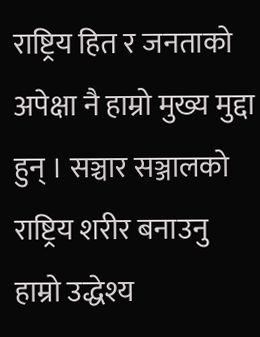राष्ट्रिय हित र जनताको अपेक्षा नै हाम्रो मुख्य मुद्दा हुन् । सञ्चार सञ्जालको राष्ट्रिय शरीर बनाउनु हाम्रो उद्धेश्य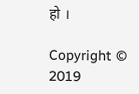हो ।

Copyright © 2019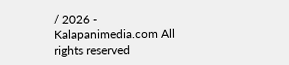/ 2026 - Kalapanimedia.com All rights reserved